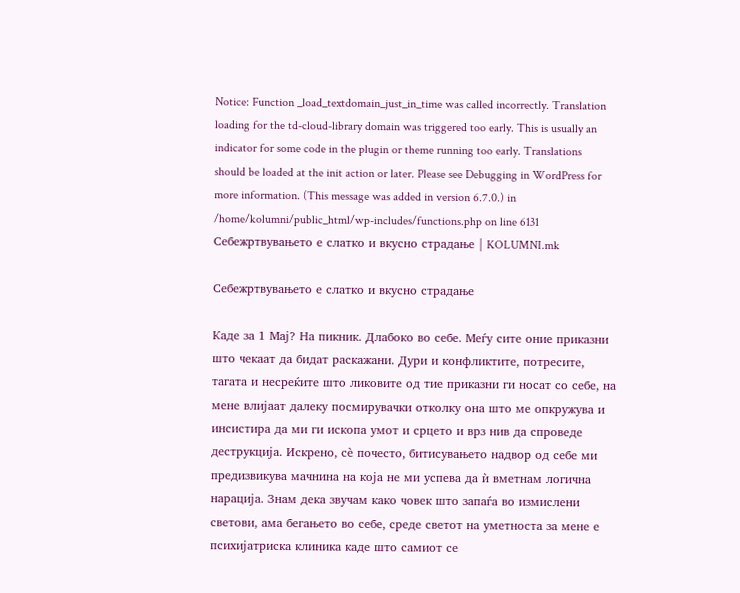Notice: Function _load_textdomain_just_in_time was called incorrectly. Translation loading for the td-cloud-library domain was triggered too early. This is usually an indicator for some code in the plugin or theme running too early. Translations should be loaded at the init action or later. Please see Debugging in WordPress for more information. (This message was added in version 6.7.0.) in /home/kolumni/public_html/wp-includes/functions.php on line 6131
Себежртвувањето е слатко и вкусно страдање | KOLUMNI.mk

Себежртвувањето е слатко и вкусно страдање

Каде за 1 Мај? На пикник. Длабоко во себе. Меѓу сите оние приказни што чекаат да бидат раскажани. Дури и конфликтите, потресите, тагата и несреќите што ликовите од тие приказни ги носат со себе, на мене влијаат далеку посмирувачки отколку она што ме опкружува и инсистира да ми ги ископа умот и срцето и врз нив да спроведе деструкција. Искрено, сè почесто, битисувањето надвор од себе ми предизвикува мачнина на која не ми успева да ѝ вметнам логична нарација. Знам дека звучам како човек што запаѓа во измислени светови, ама бегањето во себе, среде светот на уметноста за мене е психијатриска клиника каде што самиот се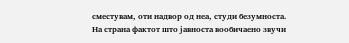сместувам, оти надвор од неа, студи безумноста.
На страна фактот што јавноста вообичаено звучи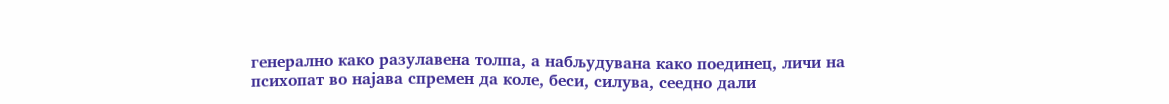генерално како разулавена толпа, а набљудувана како поединец, личи на психопат во најава спремен да коле, беси, силува, сеедно дали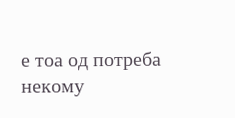е тоа од потреба некому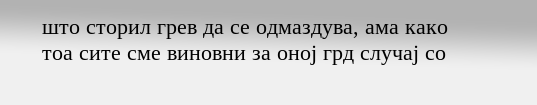што сторил грев да се одмаздува, ама како тоа сите сме виновни за оној грд случај со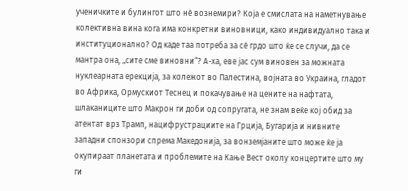ученичките и булингот што нè вознемири? Која е смислата на наметнување колективна вина кога има конкретни виновници, како индивидуално така и институционално? Од каде таа потреба за сè грдо што ќе се случи, да се мантра она, „сите сме виновни“? А-ха, еве јас сум виновен за можната нуклеарната ерекција, за колежот во Палестина, војната во Украина, гладот во Африка, Ормускиот Теснец и покачување на цените на нафтата, шлаканиците што Макрон ги доби од сопругата, не знам веќе кој обид за атентат врз Трамп, нацифрустрациите на Грција, Бугарија и нивните западни спонзори спрема Македонија, за вонземјаните што може ќе ја окупираат планетата и проблемите на Кање Вест околу концертите што му ги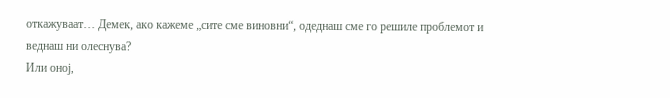откажуваат… Демек, ако кажеме „сите сме виновни“, одеднаш сме го решиле проблемот и веднаш ни олеснува?
Или оној,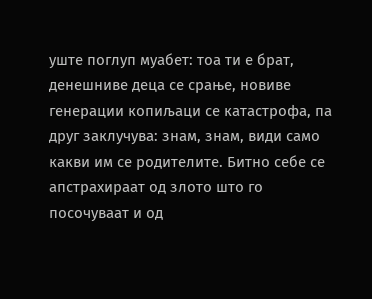уште поглуп муабет: тоа ти е брат, денешниве деца се срање, новиве генерации копиљаци се катастрофа, па друг заклучува: знам, знам, види само какви им се родителите. Битно себе се апстрахираат од злото што го посочуваат и од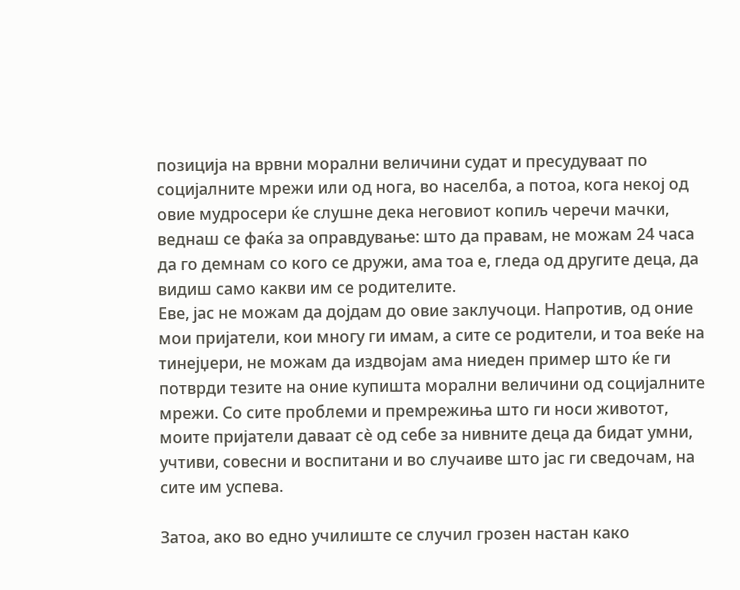позиција на врвни морални величини судат и пресудуваат по социјалните мрежи или од нога, во населба, а потоа, кога некој од овие мудросери ќе слушне дека неговиот копиљ черечи мачки, веднаш се фаќа за оправдување: што да правам, не можам 24 часа да го демнам со кого се дружи, ама тоа е, гледа од другите деца, да видиш само какви им се родителите.
Еве, јас не можам да дојдам до овие заклучоци. Напротив, од оние мои пријатели, кои многу ги имам, а сите се родители, и тоа веќе на тинејџери, не можам да издвојам ама ниеден пример што ќе ги потврди тезите на оние купишта морални величини од социјалните мрежи. Со сите проблеми и премрежиња што ги носи животот, моите пријатели даваат сè од себе за нивните деца да бидат умни, учтиви, совесни и воспитани и во случаиве што јас ги сведочам, на сите им успева.

Затоа, ако во едно училиште се случил грозен настан како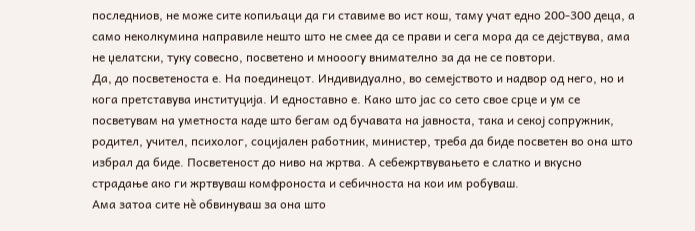последниов, не може сите копиљаци да ги ставиме во ист кош, таму учат едно 200-300 деца, а само неколкумина направиле нешто што не смее да се прави и сега мора да се дејствува, ама не џелатски, туку совесно, посветено и мнооогу внимателно за да не се повтори.
Да, до посветеноста е. На поединецот. Индивидуално, во семејството и надвор од него, но и кога претставува институција. И едноставно е. Како што јас со сето свое срце и ум се посветувам на уметноста каде што бегам од бучавата на јавноста, така и секој сопружник, родител, учител, психолог, социјален работник, министер, треба да биде посветен во она што избрал да биде. Посветеност до ниво на жртва. А себежртвувањето е слатко и вкусно страдање ако ги жртвуваш комфроноста и себичноста на кои им робуваш.
Ама затоа сите нè обвинуваш за она што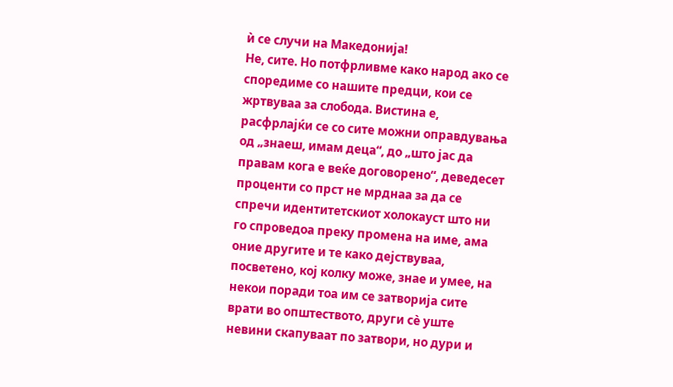ѝ се случи на Македонија!
Не, сите. Но потфрливме како народ ако се споредиме со нашите предци, кои се жртвуваа за слобода. Вистина е, расфрлајќи се со сите можни оправдувања од „знаеш, имам деца“, до „што јас да правам кога е веќе договорено“, деведесет проценти со прст не мрднаа за да се спречи идентитетскиот холокауст што ни го спроведоа преку промена на име, ама оние другите и те како дејствуваа, посветено, кој колку може, знае и умее, на некои поради тоа им се затворија сите врати во општеството, други сè уште невини скапуваат по затвори, но дури и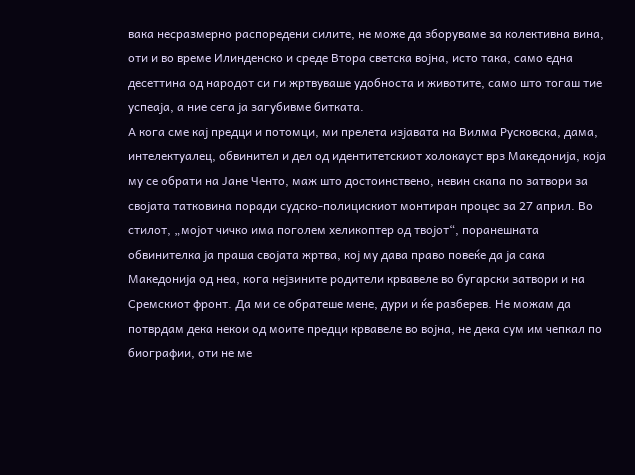вака несразмерно распоредени силите, не може да зборуваме за колективна вина, оти и во време Илинденско и среде Втора светска војна, исто така, само една десеттина од народот си ги жртвуваше удобноста и животите, само што тогаш тие успеаја, а ние сега ја загубивме битката.
А кога сме кај предци и потомци, ми прелета изјавата на Вилма Русковска, дама, интелектуалец, обвинител и дел од идентитетскиот холокауст врз Македонија, која му се обрати на Јане Ченто, маж што достоинствено, невин скапа по затвори за својата татковина поради судско-полицискиот монтиран процес за 27 април. Во стилот, „мојот чичко има поголем хеликоптер од твојот“, поранешната обвинителка ја праша својата жртва, кој му дава право повеќе да ја сака Македонија од неа, кога нејзините родители крвавеле во бугарски затвори и на Сремскиот фронт. Да ми се обратеше мене, дури и ќе разберев. Не можам да потврдам дека некои од моите предци крвавеле во војна, не дека сум им чепкал по биографии, оти не ме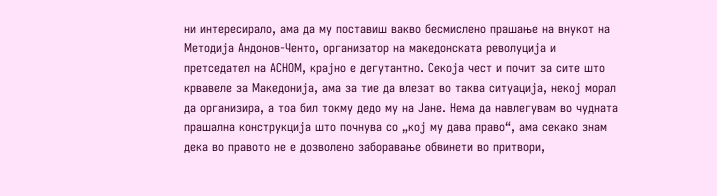ни интересирало, ама да му поставиш вакво бесмислено прашање на внукот на Методија Андонов-Ченто, организатор на македонската револуција и претседател на АСНОМ, крајно е дегутантно. Секоја чест и почит за сите што крвавеле за Македонија, ама за тие да влезат во таква ситуација, некој морал да организира, а тоа бил токму дедо му на Јане. Нема да навлегувам во чудната прашална конструкција што почнува со „кој му дава право“, ама секако знам дека во правото не е дозволено заборавање обвинети во притвори,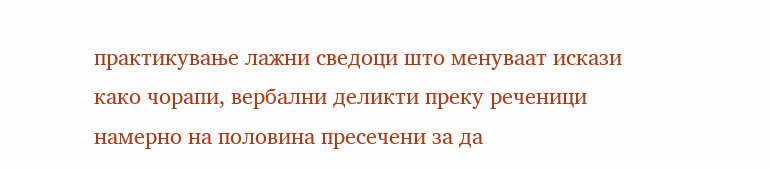практикување лажни сведоци што менуваат искази како чорапи, вербални деликти преку реченици намерно на половина пресечени за да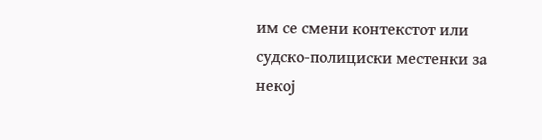им се смени контекстот или судско-полициски местенки за некој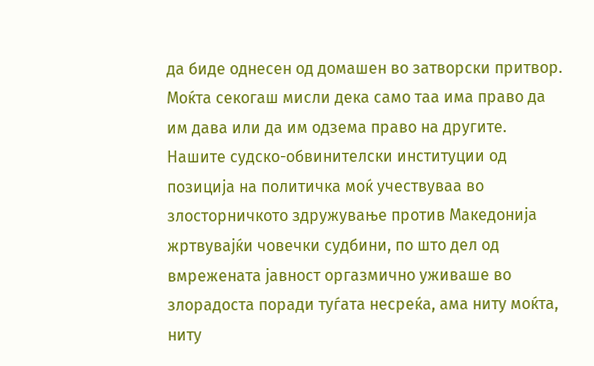да биде однесен од домашен во затворски притвор.
Моќта секогаш мисли дека само таа има право да им дава или да им одзема право на другите. Нашите судско-обвинителски институции од позиција на политичка моќ учествуваа во злосторничкото здружување против Македонија жртвувајќи човечки судбини, по што дел од вмрежената јавност оргазмично уживаше во злорадоста поради туѓата несреќа, ама ниту моќта, ниту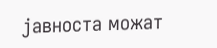јавноста можат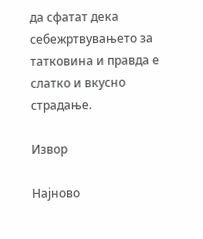да сфатат дека себежртвувањето за татковина и правда е слатко и вкусно страдање.

Извор

Најново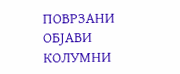ПОВРЗАНИ ОБЈАВИ
КОЛУМНИ